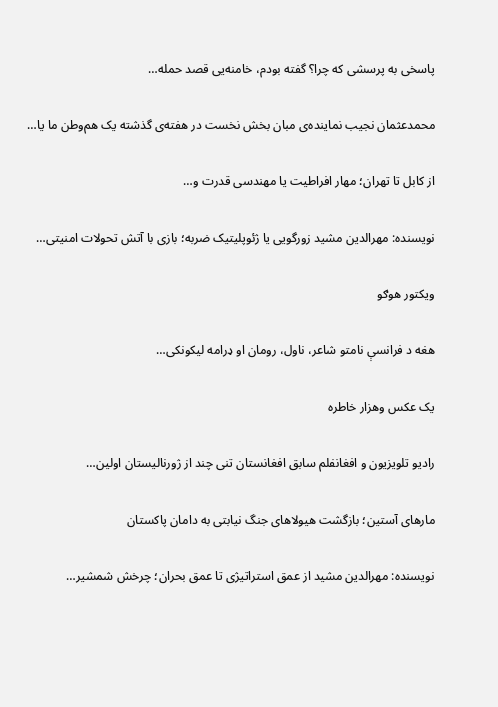پاسخی به پرسشی که چرا؟ گفته بودم، خامنه‌یی قصد حمله…

محمدعثمان نجیب نماینده‌ی مبان بخش نخست در هفته‌ی گذشته‌ یک هم‌وطن ما یا…

از کابل تا تهران؛ مهار افراطیت یا مهندسی قدرت و…

نویسنده: مهرالدین مشید زورگویی یا ژئوپلیتیک ضربه؛ بازی با آتش تحولات امنیتی…

ویکتور هوګو

هغه د فرانسې نامتو شاعر، ناول، رومان او ډرامه لیکونکی…

یک عکس وهزار خاطره

راديو تلويزيون و افغانفلم سابق افغانستان تنى چند از ژورناليستان اولين…

مارهای آستین؛ بازگشت هیولاهای جنگ نیابتی به دامان پاکستان

نویسنده: مهرالدین مشید از عمق استراتیژی تا عمق بحران؛ چرخش شمشیر…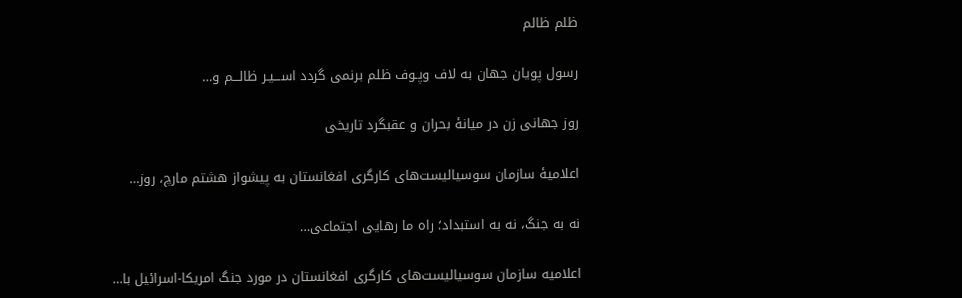ظلم ظالم

رسول پویان جهان به لاف وپـوف ظلم برنمی گردد اســـیـر ظالـــم و…

روز جهانی زن در میانۀ بحران و عقبگرد تاریخی

اعلامیۀ سازمان سوسیالیست‌های کارگری افغانستان به پیشواز هشتم مارچ، روز…

نه به جنگ، نه به استبداد؛ راه ما رهایی اجتماعی…

اعلامیه سازمان سوسیالیست‌های کارگری افغانستان در مورد جنگ امریکا-اسرائیل با…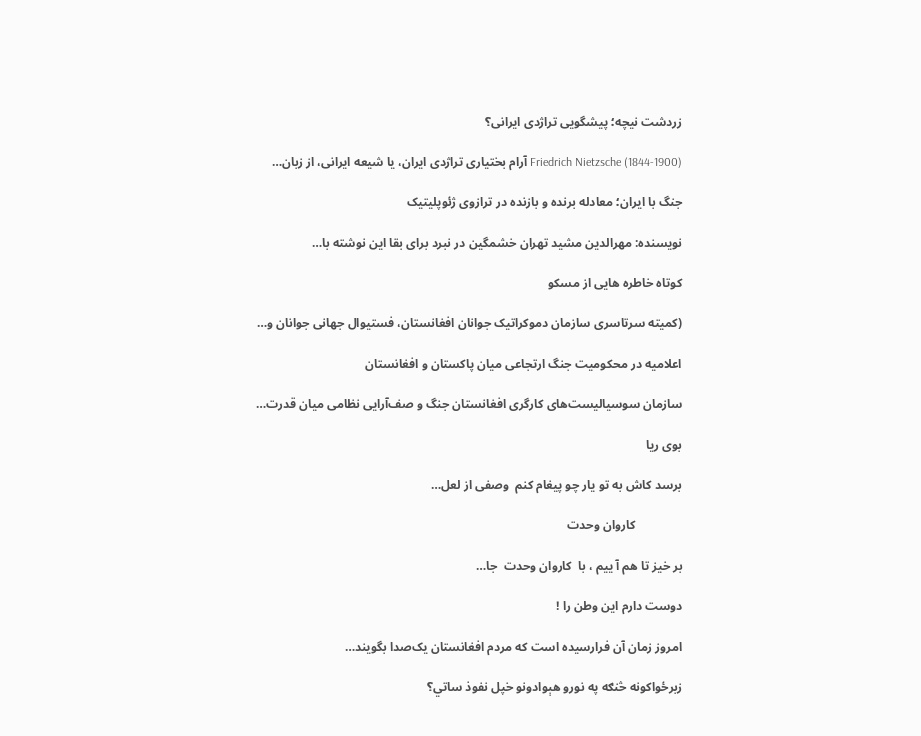زردشت نیچه؛ پیشگویی تراژدی ایرانی؟

Friedrich Nietzsche (1844-1900) آرام بختیاری تراژدی ایران، یا شیعه ایرانی، از زبان…

جنگ با ایران؛ معادله برنده و بازنده در ترازوی ژئوپلیتیک

نویسنده: مهرالدین مشید تهران خشمگین در نبرد برای بقا این نوشته با…

کوتاه خاطره هایی از مسکو

(کمیته سرتاسری سازمان دموکراتیک جوانان افغانستان، فستیوال جهانی جوانان و…

اعلامیه در محکومیت جنگ ارتجاعی میان پاکستان و افغانستان

سازمان سوسیالیست‌های کارگری افغانستان جنگ و صف‌آرایی نظامی میان قدرت…

بوی ریا

برسد کاش به تو یار چو پیغام کنم  وصفی از لعل…

               کاروان وحدت

بر خیز تا هم آ ییم ، با  کاروان وحدت  جا…

دوست دارم این وطن را !

امروز زمان آن فرارسیده است که مردم افغانستان یک‌صدا بگویند…

زبرځواکونه څنګه په نورو هېوادونو خپل نفوذ ساتي؟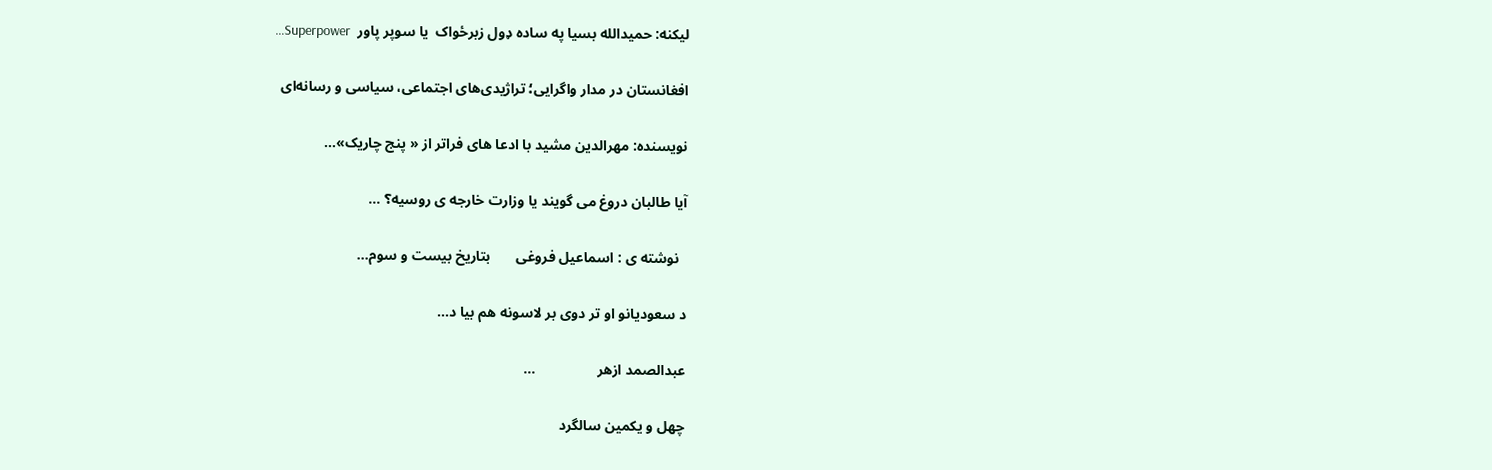ليکنه: حميدالله بسيا په ساده ډول زبرځواک  يا سوپر پاور  Superpower…

افغانستان در مدار واگرایی؛ تراژیدی‌های اجتماعی، سیاسی و رسانه‌ای

نویسنده: مهرالدین مشید با ادعا های فراتر از « پنج چاریک»…

آیا طالبان دروغ می گویند یا وزارت خارجه ی روسیه؟ …

  نوشته ی : اسماعیل فروغی       بتاریخ بیست و سوم…

د سعوديانو او تر دوی بر لاسونه هم بيا د…

عبدالصمد ازهر                 …

چهل و یکمین سالگرد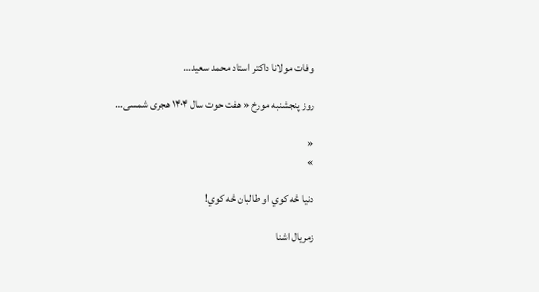وفات مولانا داکتر استاد محمد سعید…

روز پنجشنبه مورخ « هفت حوت سال ۱۴۰۴ هجری شمسی…

«
»

دنیا څه کوي او طالبان څه کوي!

زمریال اشنا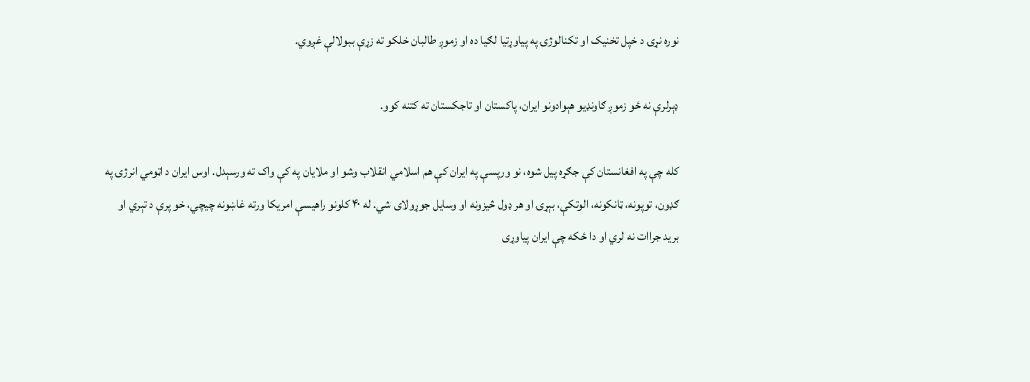نوره نړۍ د خپل تخنیک او تکنالوژۍ په پیاوړتیا لګیا ده او زموږ طالبان خلکو ته زړې ببولالې غږوي.

ډېرلرې نه ځو زموږ ګاونډيو هېوادونو ایران، پاکستان او تاجکستان ته کتنه کوو.

کله چې په افغانستان کې جګړه پیل شوه، نو ورپسې په ایران کې هم اسلامي انقلاب وشو او ملایان په کې واک ته ورسېدل. اوس ایران د اټومي انرژۍ په ګډون، توپونه، ټانکونه، الوتکې، بېړۍ او هر ډول څیزونه او وسایل جوړولای شي. له ۴۰ کلونو راهیسې امریکا ورته غاښونه چيچي، خو پرې د تېري او برید جراات نه لري او دا ځکه چې ایران پیاوړی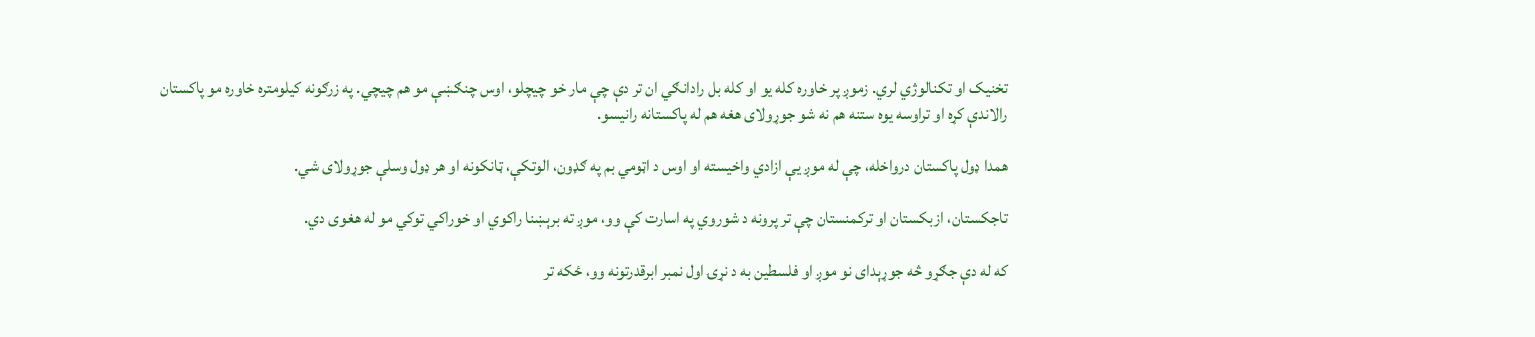تخنیک او تکنالوژي لري. زموږ پر خاوره کله یو او کله بل رادانګي ان تر دې چې مار خو چیچلو، اوس چنګښې مو هم چیچي. په زرګونه کیلومتره خاوره مو پاکستان رالاندې کړه او تراوسه یوه ستنه هم نه شو جوړولای هغه هم له پاکستانه رانیسو.

همدا ډول پاکستان درواخله، چې له موږ يې ازادي واخیسته او اوس د اټومي بم په ګډون، الوتکې، ټانکونه او هر ډول وسلې جوړولای شي.

تاجکستان، ازبکستان او ترکمنستان چې تر پرونه د شوروي په اسارت کې وو، موږ ته برېښنا راکوي او خوراکي توکي مو له هغوی دي.

که له دې جګړو څه جوړېدای نو موږ او فلسطین به د نړۍ اول نمبر ابرقدرتونه وو، ځکه تر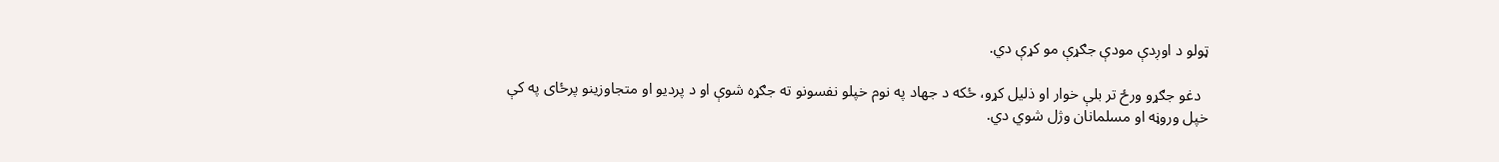ټولو د اوږدې مودې جګړې مو کړې دي.

  دغو جګړو ورځ تر بلې خوار او ذلیل کړو، ځکه د جهاد په نوم خپلو نفسونو ته جګړه شوې او د پردیو او متجاوزینو پرځای په کې خپل وروڼه او مسلمانان وژل شوي دي.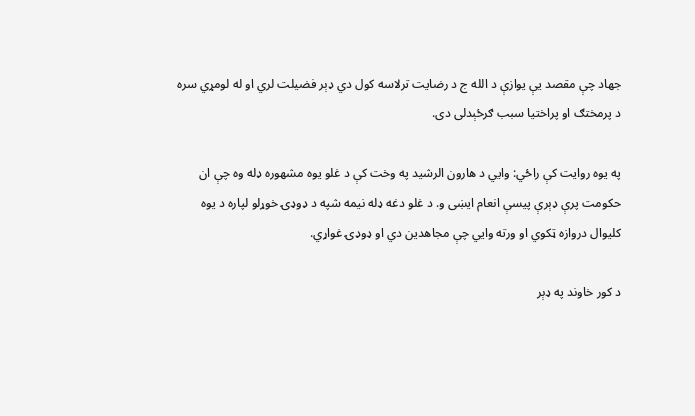جهاد چې مقصد يې یوازې د الله ج د رضایت ترلاسه کول دي ډېر فضیلت لري او له لومړي سره د پرمختګ او پراختیا سبب ګرځېدلی دی.

په یوه روایت کې راځي: وايي د هارون الرشید په وخت کې د غلو یوه مشهوره ډله وه چې ان حکومت پرې ډېرې پیسې انعام ایښی و. د غلو دغه ډله نیمه شپه د ډوډۍ خوړلو لپاره د یوه کلیوال دروازه ټکوي او ورته وايي چې مجاهدین دي او ډوډۍ غواړي.

د کور خاوند په ډېر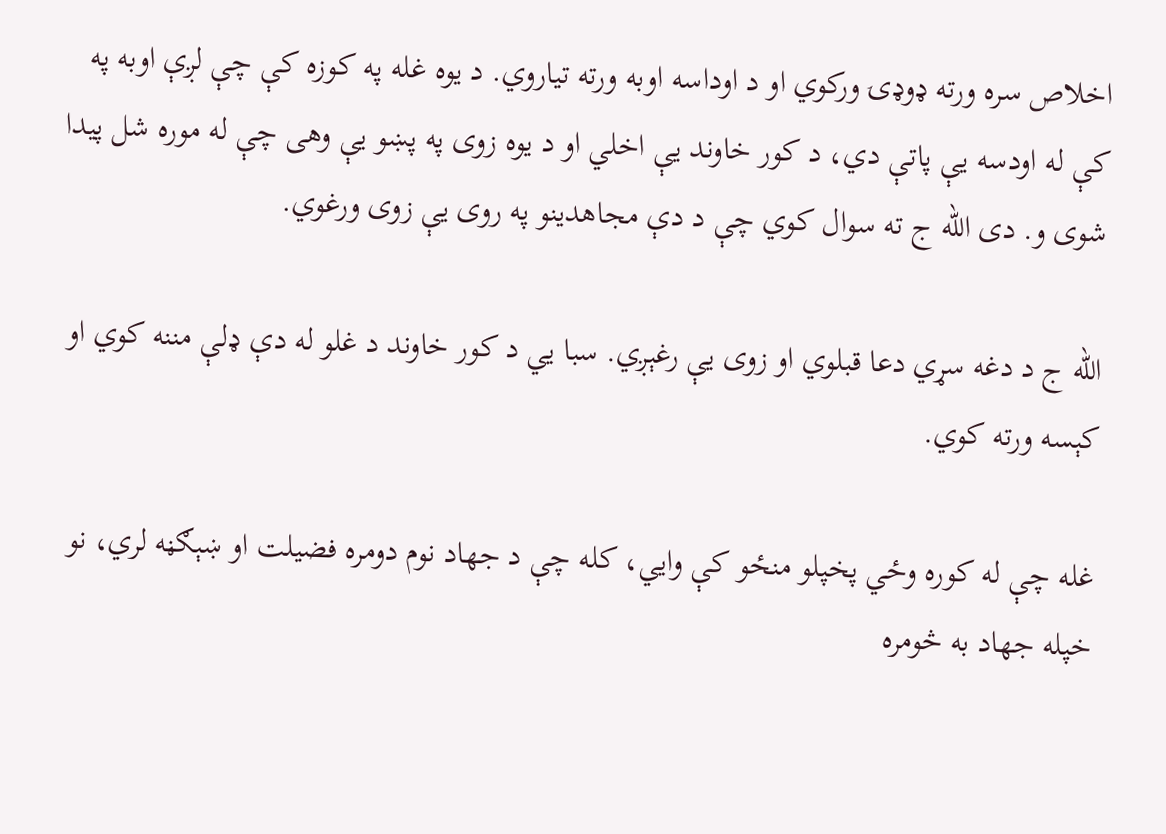اخلاص سره ورته ډوډۍ ورکوي او د اوداسه اوبه ورته تیاروي. د یوه غله په کوزه کې چې لږې اوبه په کې له اودسه يې پاتې دي، د کور خاوند یې اخلي او د یوه زوی په پښو یې وهی چې له موره شل پیدا شوی و. دی الله ج ته سوال کوي چې د دې مجاهدینو په روی یې زوی ورغوي.

الله ج د دغه سړي دعا قبلوي او زوی یې رغېږي. سبا يي د کور خاوند د غلو له دې ډلې مننه کوي او کېسه ورته کوي.

غله چې له کوره وځي پخپلو منځو کې وايي، کله چې د جهاد نوم دومره فضیلت او ښېګڼه لري، نو خپله جهاد به څومره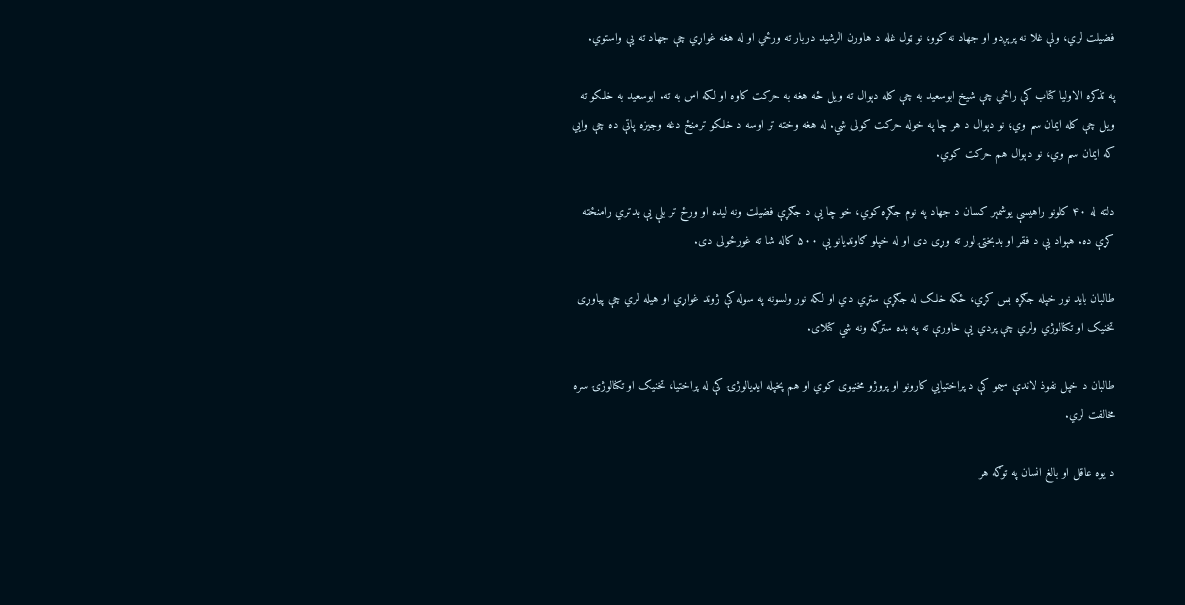فضیلت لري، ولې غلا نه پرېږدو او جهاد نه کوو، نو ټول غله د هاورن الرشید دربار ته ورځي او له هغه غواړي چې جهاد ته یې واستوي.

په تذکره الاولیا کتاب کې راځي چې شیخ ابوسعید به چې کله دېوال ته ویل ځه هغه به حرکت کاوه او لکه اس به ته. ابوسعید به خلکو ته ویل چې کله ایمان سم وي؛ نو دېوال د هر چا په خوله حرکت کولی شي. له هغه وخته تر اوسه د خلکو ترمنځ دغه وجیزه پاتې ده چې وايي که ایمان سم وي، نو دېوال هم حرکت کوي.

دلته له ۴۰ کلونو راهیسې یوشمېر کسان د جهاد په نوم جګړه کوي، خو چا یې د جګړې فضیلت ونه لیده او ورځ تر بلې یې بدتري رامنځته کړې ده. هېواد یې د فقر او بدبختۍ لور ته وړی دی او له خپلو ګاونډیانو یې ۵۰۰ کاله شا ته غورځولی دی.

طالبان باید نور خپله جګړه بس کړي، ځکه خلک له جګړې ستړي دي او لکه نور ولسونه په سوله کې ژوند غواړي او هیله لري چې پیاوړی تخنیک او تکنالوژي ولري چې پردي یې خاورې ته په بده سترګه ونه شي کتلای.

طالبان د خپل نفوذ لاندې سیمو کې د پراختیايي کارونو او پروژو مخنیوی کوي او هم پخپله ایډیالوژۍ کې له پراختیا، تخنیک او تکنالوژۍ سره مخالفت لري.

د یوه عاقل او بالغ انسان په توګه هر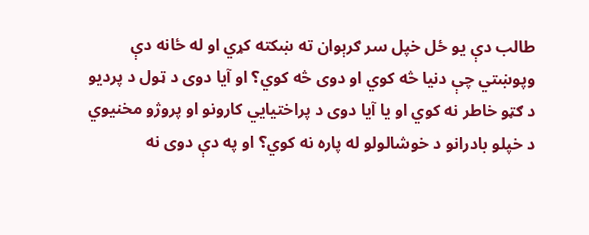طالب دې یو ځل خپل سر ګرېوان ته ښکته کړي او له ځانه دې وپوښتي چې دنیا څه کوي او دوی څه کوي؟ او آیا دوی د ټول د پردیو د ګټو خاطر نه کوي او یا آیا دوی د پراختیایي کارونو او پروژو مخنیوي د خپلو بادرانو د خوشالولو له پاره نه کوي؟ او په دې دوی نه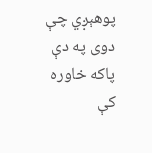پوهېږي چې دوی په دې پاکه خاوره کې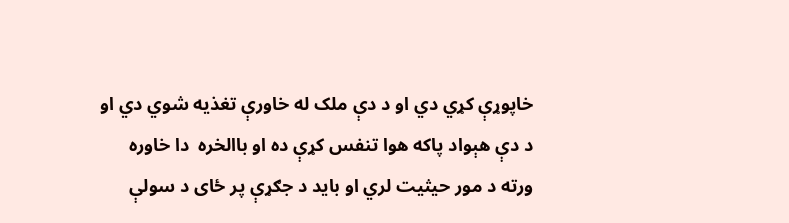خاپوړې کړي دي او د دې ملک له خاورې تغذیه شوي دي او د دې هېواد پاکه هوا تنفس کړې ده او باالخره  دا خاوره ورته د مور حیثیت لري او باید د جګړې پر ځای د سولې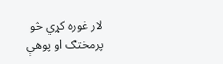لار غوره کړي څو پرمختګ او پوهې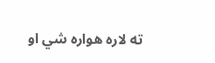ته لاره هواره شي او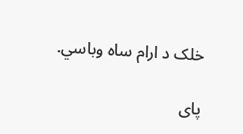خلک د ارام ساه وباسي.

پای